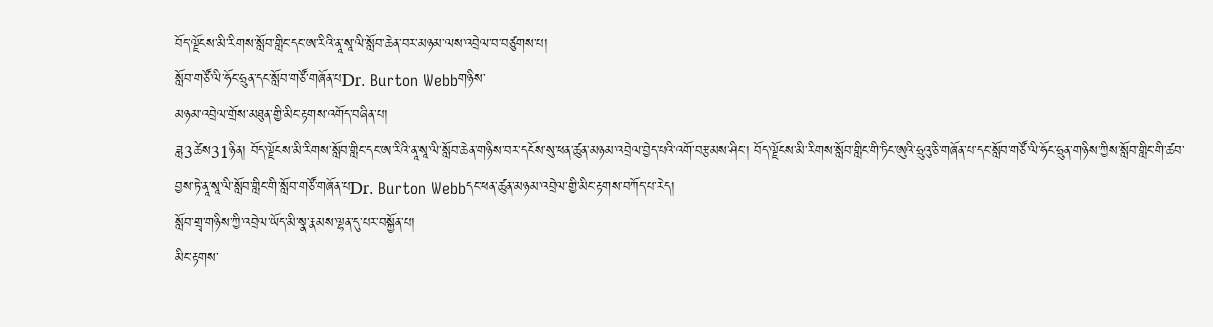བོད་ལྗོངས་མི་རིགས་སློབ་གླིང་དང་ཨ་རིའི་ནཱ་སཱ་ལི་སློབ་ཆེན་བར་མཉམ་ལས་འབྲེལ་བ་བཙུགས་པ།
སློབ་གཙོ་ལི་ཧོང་ཧྲུན་དང་སློབ་གཙོ་གཞོན་པDr. Burton Webbགཉིས་
མཉམ་འབྲེལ་གྲོས་མཐུན་གྱི་མིང་རྟགས་འགོད་བཞིན་པ།
ཟླ3ཚེས31ཉིན། བོད་ལྗོངས་མི་རིགས་སློབ་གླིང་དང་ཨ་རིའི་ནཱ་སཱ་ལི་སློབ་ཆེན་གཉིས་བར་དངོས་སུ་ཕན་ཚུན་མཉམ་འབྲེལ་བྱེད་པའི་འགོ་བརྩམས་ཤིང་། བོད་ལྗོངས་མི་རིགས་སློབ་གླིང་གི་ཏིང་ཨུའི་ཧྲུའུ་ཅི་གཞོན་པ་དང་སློབ་གཙོ་ལི་ཧོང་ཧྲུན་གཉིས་ཀྱིས་སློབ་གླིང་གི་ཚབ་བྱས་ཏེ་ནཱ་སཱ་ལི་སློབ་གླིང་གི་སློབ་གཙོ་གཞོན་པDr. Burton Webbདང་ཕན་ཚུན་མཉམ་འབྲེལ་གྱི་མིང་རྟགས་བཀོད་པ་རེད།
སློབ་གྲྭ་གཉིས་ཀྱི་འབྲེལ་ཡོད་མི་སྣ་རྣམས་ལྷན་དུ་པར་བསྐྱོན་པ།
མིང་རྟགས་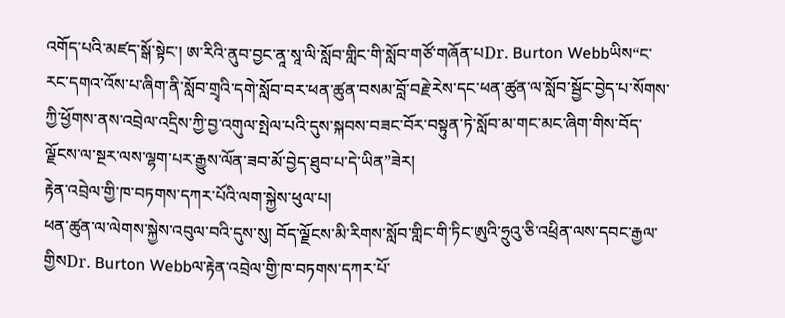འགོད་པའི་མཛད་སྒོ་སྟེང་། ཨ་རིའི་ནུབ་བྱང་ནཱ་སཱ་ལི་སློབ་གླིང་གི་སློབ་གཙོ་གཞོན་པDr. Burton Webbཡིས“ང་རང་དགའ་འོས་པ་ཞིག་ནི་སློབ་གྲྭའི་དགེ་སློབ་བར་ཕན་ཚུན་བསམ་བློ་བརྗེ་རེས་དང་ཕན་ཚུན་ལ་སློབ་སྦྱོང་བྱེད་པ་སོགས་ཀྱི་ཕྱོགས་ནས་འབྲེལ་འདྲིས་ཀྱི་བྱ་འགུལ་སྤེལ་པའི་དུས་སྐབས་བཟང་བོར་བསྟུན་ཏེ་སློབ་མ་གང་མང་ཞིག་གིས་བོད་ལྗོངས་ལ་སྔར་ལས་ལྷག་པར་རྒྱུས་ལོན་ཟབ་མོ་བྱེད་ཐུབ་པ་དེ་ཡིན”ཟེར།
རྟེན་འབྲེལ་གྱི་ཁ་བཏགས་དཀར་པོའི་ལག་སྐྱེས་ཕུལ་པ།
ཕན་ཚུན་ལ་ལེགས་སྐྱེས་འབུལ་བའི་དུས་སུ། བོད་ལྗོངས་མི་རིགས་སློབ་གླིང་གི་ཏིང་ཨུའི་ཧྲུའུ་ཅི་འཕྲིན་ལས་དབང་རྒྱལ་གྱིསDr. Burton Webbལ་རྟེན་འབྲེལ་གྱི་ཁ་བཏགས་དཀར་པོ་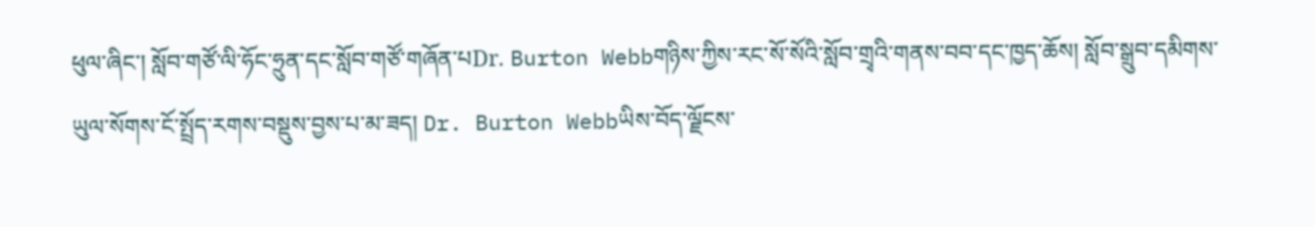ཕུལ་ཞིང་། སློབ་གཙོ་ལི་ཧོང་ཧྲུན་དང་སློབ་གཙོ་གཞོན་པDr. Burton Webbགཉིས་ཀྱིས་རང་སོ་སོའི་སློབ་གྲྭའི་གནས་བབ་དང་ཁྱད་ཆོས། སློབ་སྒྲུབ་དམིགས་ཡུལ་སོགས་ངོ་སྤྲོད་རགས་བསྡུས་བྱས་པ་མ་ཟད། Dr. Burton Webbཡིས་བོད་ལྗོངས་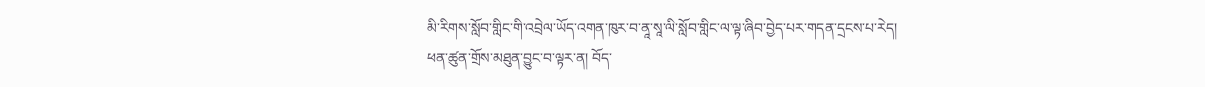མི་རིགས་སློབ་གླིང་གི་འབྲེལ་ཡོད་འགན་ཁུར་བ་ནཱ་སཱ་ལི་སློབ་གླིང་ལ་ལྟ་ཞིབ་བྱེད་པར་གདན་དྲངས་པ་རེད།
ཕན་ཚུན་གྲོས་མཐུན་བྱུང་བ་ལྟར་ན། བོད་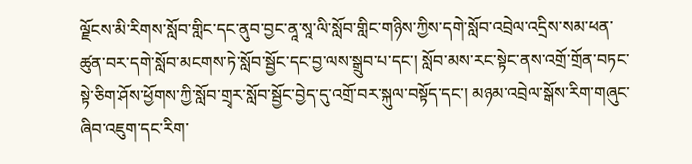ལྗོངས་མི་རིགས་སློབ་གླིང་དང་ནུབ་བྱང་ནཱ་སཱ་ལི་སློབ་གླིང་གཉིས་ཀྱིས་དགེ་སློབ་འབྲེལ་འདྲིས་སམ་ཕན་ཚུན་བར་དགེ་སློབ་མངགས་ཏེ་སློབ་སྦྱོང་དང་བྱ་ལས་སྒྲུབ་པ་དང་། སློབ་མས་རང་སྟེང་ནས་འགྲོ་གྲོན་བཏང་སྟེ་ཅིག་ཤོས་ཕྱོགས་ཀྱི་སློབ་གྲྭར་སློབ་སྦྱོང་བྱེད་དུ་འགྲོ་བར་སྐུལ་བསྟོད་དང་། མཉམ་འབྲེལ་སྒོས་རིག་གཞུང་ཞིབ་འཇུག་དང་རིག་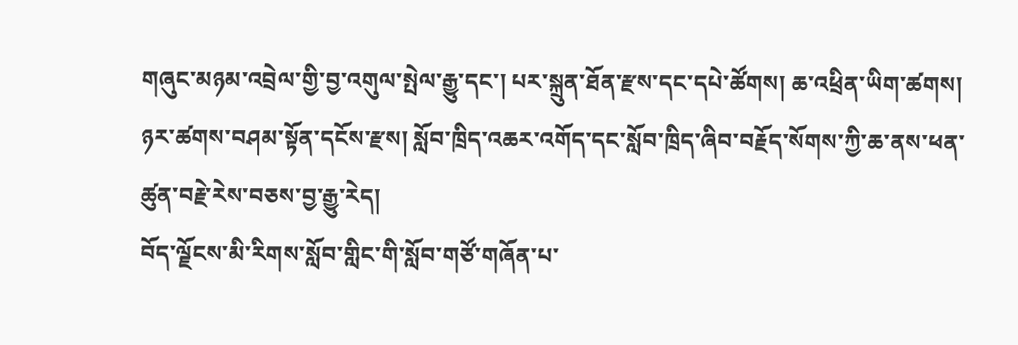གཞུང་མཉམ་འབྲེལ་གྱི་བྱ་འགུལ་སྤེལ་རྒྱུ་དང་། པར་སྐྲུན་ཐོན་རྫས་དང་དཔེ་ཚོགས། ཆ་འཕྲིན་ཡིག་ཚགས། ཉར་ཚགས་བཤམ་སྟོན་དངོས་རྫས། སློབ་ཁྲིད་འཆར་འགོད་དང་སློབ་ཁྲིད་ཞིབ་བརྗོད་སོགས་ཀྱི་ཆ་ནས་ཕན་ཚུན་བརྗེ་རེས་བཅས་བྱ་རྒྱུ་རེད།
བོད་ལྗོངས་མི་རིགས་སློབ་གླིང་གི་སློབ་གཙོ་གཞོན་པ་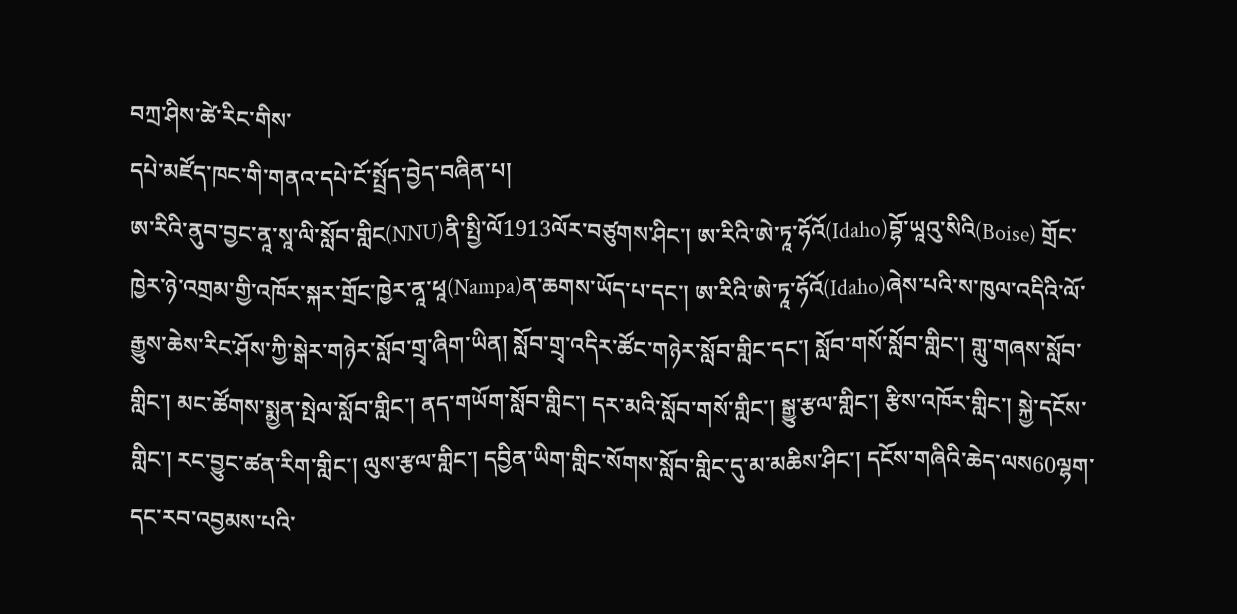བཀྲ་ཤིས་ཚེ་རིང་གིས་
དཔེ་མཛོད་ཁང་གི་གནའ་དཔེ་ངོ་སྤྲོད་བྱེད་བཞིན་པ།
ཨ་རིའི་ནུབ་བྱང་ནཱ་སཱ་ལི་སློབ་གླིང(NNU)ནི་སྤྱི་ལོ1913ལོར་བཙུགས་ཤིང་། ཨ་རིའི་ཨེ་ཏཱ་ཧོའོ(Idaho)བྷོ་ཡཱའུ་སིའི(Boise) གྲོང་ཁྱེར་ཉེ་འགྲམ་གྱི་འཁོར་སྐར་གྲོང་ཁྱེར་ནཱ་ཕཱ(Nampa)ན་ཆགས་ཡོད་པ་དང་། ཨ་རིའི་ཨེ་ཏཱ་ཧོའོ(Idaho)ཞེས་པའི་ས་ཁུལ་འདིའི་ལོ་རྒྱུས་ཆེས་རིང་ཤོས་ཀྱི་སྒེར་གཉེར་སློབ་གྲྭ་ཞིག་ཡིན། སློབ་གྲྭ་འདིར་ཚོང་གཉེར་སློབ་གླིང་དང་། སློབ་གསོ་སློབ་གླིང་། གླུ་གཞས་སློབ་གླིང་། མང་ཚོགས་སྨྱན་སྤེལ་སློབ་གླིང་། ནད་གཡོག་སློབ་གླིང་། དར་མའི་སློབ་གསོ་གླིང་། སྒྱུ་རྩལ་གླིང་། རྩིས་འཁོར་གླིང་། སྐྱེ་དངོས་གླིང་། རང་བྱུང་ཚན་རིག་གླིང་། ལུས་རྩལ་གླིང་། དབྱིན་ཡིག་གླིང་སོགས་སློབ་གླིང་དུ་མ་མཆིས་ཤིང་། དངོས་གཞིའི་ཆེད་ལས60ལྷག་དང་རབ་འབྱམས་པའི་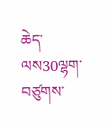ཆེད་ལས30ལྷག་བཙུགས་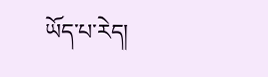ཡོད་པ་རེད།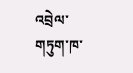འབྲེལ་གཏུག་ཁ་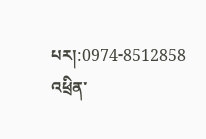པར།:0974-8512858
འཕྲིན་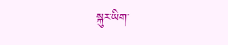སྐུར་ཡིག་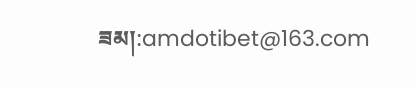ཟམ།:amdotibet@163.com